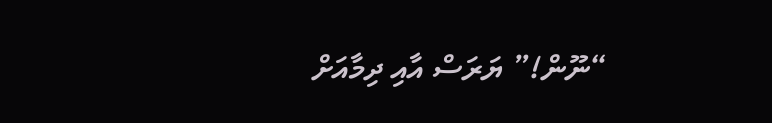“ނޫން!” ޔަރަސް އާއި ދިމާއަށް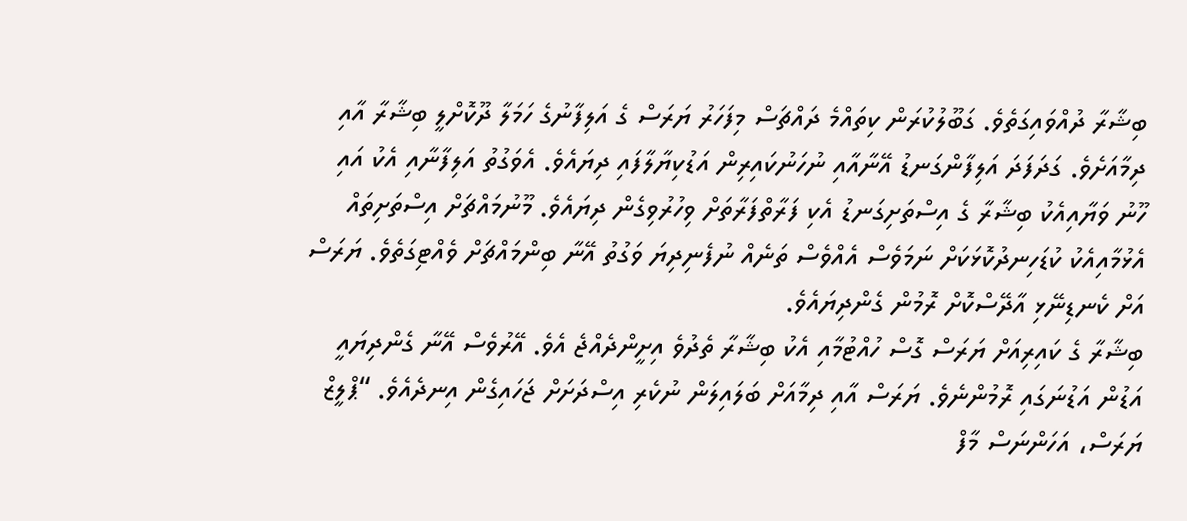ބިޝާރާ ދުއްވައިގަތެވެ. ގަބޫލުކުރަން ކިތައްމެ ދައްޗަސް މިފަހަރު ޔަރަސް ގެ އަލިފާނުގެ ހަމަލާ ދޫކޮށްލީ ބިޝާރާ އާއި ދިމާއަށެވެ. ގަދަފަދަ އަލިފާންގަނޑު އޭނާއާއި ނުހަނުކައިރިން އަޑުކިޔާލާފައި ދިޔައެވެ. އެވަގުތު އަލިފާނާއި އެކު އައި ހޫނު ވަޔާއިއެކު ބިޝާރާ ގެ އިސްތަށިގަނޑު އެކި ފަރާތްފަރާތަށް ވިހުރުވިގެން ދިޔައެވެ. މޫނުމައްޗަށް އިސްތަށިތައް އެޅުމާއިއެކު ކުޑަހިނދުކޮޅަކަށް ނަމަވެސް އެއްވެސް ތަނެއް ނުފެނިދިޔަ ވަގުތު އޭނާ ބިންމައްޗަށް ވެއްޓިގަތެވެ. ޔަރަސް އަށް ކެނޑިނޭޅި އާދޭސްކޮށް ރޮމުން ގެންދިޔައެވެ.
ބިޝާރާ ގެ ކައިރިއަށް ޔަރަސް ގޮސް ހުއްޓުމާއި އެކު ބިޝާރާ ތެދުވެ އިށީންދެއްޖެ އެވެ. އޭރުވެސް އޭނާ ގެންދިޔައީ އަޑުން އަޑުނަގައި ރޮމުންނެވެ. ޔަރަސް އާއި ދިމާއަށް ބަލައިލަން ނުކެރި އިސްދަށަށް ޖަހައިގެން އިނދެއެވެ. “ޕްލީޒް ޔަރަސް، އަހަންނަސް މާފް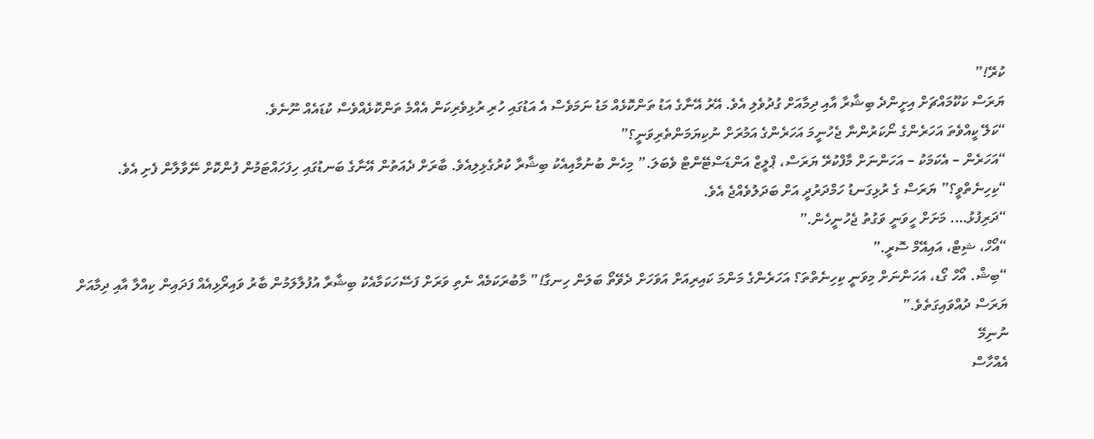ކުރޭ!”
ޔަރަސް ކަކޫމައްޗަށް އިށީންދެ ބިޝާރާ އާއި ދިމާއަށް ގުދުވެލި އެވެ. އޭރު އޭނާގެ އަޑު ތަންކޮޅެއް މަޑު ނަމަވެސް އެ އަޑުގައި ހުރި ރުޅިވެރިކަން އެއްމެ ތަންކޮޅެއްވެސް ކުޑައެއް ނޫނެވެ.
“ކަލޭ ކީއްވެތަ އަހަރެންގެ ނޯކަރުންނާ ޖެހުނީމަ އަހަރެންގެ އަމުރަށް ނުކިޔަމަންތެރިވަނީ؟”
“އަހަރެން – އެކަމަކު – އަހަންނަށް މާފްކުރޭ ޔަރަސް، ޕްލީޒް އަންޑަސްޓޭންޓް ވެބަލަ.” މިހެން ބުނުމާއިއެކު ބިޝާރާ ކުރުގެޅިލިއެވެ. ބާރަށް ދެއަތުން އޭނާގެ ބަނޑުގައި ހިފަހައްޓަމުން ފުންކޮށް ނޭވާލާން ފެށި އެވެ.
“ކިހިނެތްވީ؟” ޔަރަސް ގެ ރުޅިގަނޑު ހަމްދަރުދީ އަށް ބަދަލުވެއްޖެ އެވެ.
“ދަރިފުޅު…. މަށަށް ހީވަނީ ވަގުތު ޖެހުނީހެން.”
“އޯހް، ޝިޓް، އައިއޭމް ސޮރީ.”
“ބިޝް. އޯހް ގޯޑ، އަހަންނަށް މިވަނީ ކިހިނެތްތަ؟ އަހަރެންގެ މަންމަ ކައިރިއަށް އަވަހަށް ދެވޭތޯ ބަލަން ހިނގާ!” މާބުރަކަމެއް ނެތި ވަރަށް ފަސޭހަކަމާއެކު ބިޝާރާ އުފުލާލަމުން ބާރު ވައިރޯޅިއެއް ފަދައިން ކިއްލާ އާއި ދިމާއަށް ޔަރަސް ދުއްވައިގަތެވެ.”
ނުނިމޭ
އެއްހާސް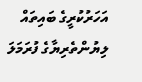އަހަރުކުރީގެ ބައިތައް
ލިޔުންތެރިޔާގެ ފުރަމަލަ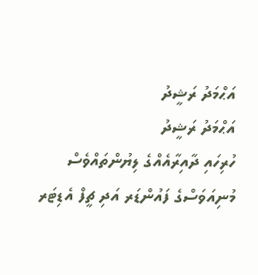އަޙްމަދު ރަޝީދު
އަޙްމަދު ރަޝީދު
ހުރިހައި ދާއިރާއެއްގެ ލިޔުންތައްވެސް މުނިއަވަސްގެ ފައުންޑަރ އަދި ޗީފް އެޑިޓަރ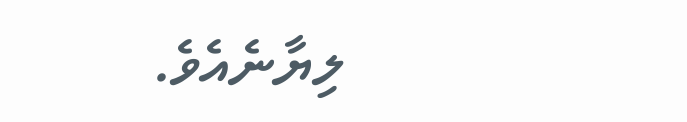ލިޔާނެއެވެ.